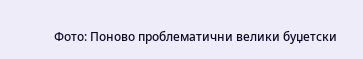Фото: Поново проблематични велики буџетски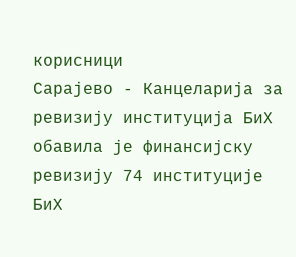корисници
Сарајево - Канцеларија за ревизију институција БиХ обавила је финансијску ревизију 74 институције БиХ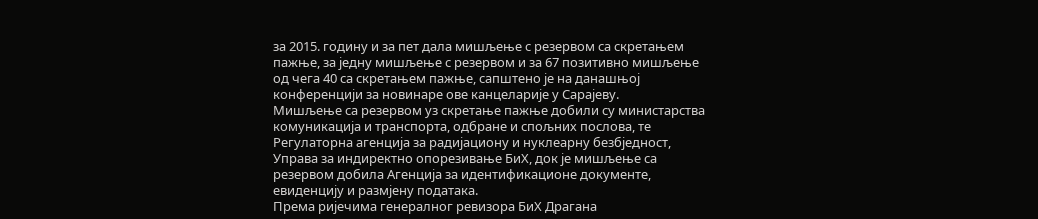за 2015. годину и за пет дала мишљење с резервом са скретањем пажње, за једну мишљење с резервом и за 67 позитивно мишљење од чега 40 са скретањем пажње, сапштено је на данашњој конференцији за новинаре ове канцеларије у Сарајеву.
Мишљење са резервом уз скретање пажње добили су министарства комуникација и транспорта, одбране и спољних послова, те Регулаторна агенција за радијациону и нуклеарну безбједност, Управа за индиректно опорезивање БиХ, док је мишљење са резервом добила Агенција за идентификационе документе, евиденцију и размјену података.
Према ријечима генералног ревизора БиХ Драгана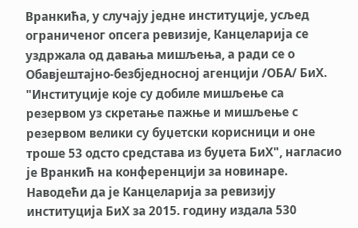Вранкића, у случају једне институције, усљед ограниченог опсега ревизије, Канцеларија се уздржала од давања мишљења, а ради се о Обавјештајно-безбједносној агенцији /ОБА/ БиХ.
"Институције које су добиле мишљење са резервом уз скретање пажње и мишљење с резервом велики су буџетски корисници и оне троше 53 одсто средстава из буџета БиХ", нагласио је Вранкић на конференцији за новинаре.
Наводећи да је Канцеларија за ревизију институција БиХ за 2015. годину издала 530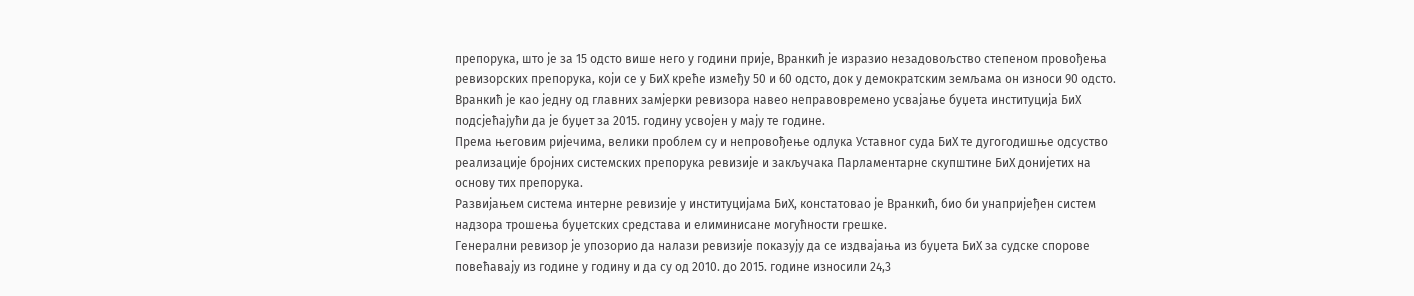препорука, што је за 15 одсто више него у години прије, Вранкић је изразио незадовољство степеном провођења ревизорских препорука, који се у БиХ креће између 50 и 60 одсто, док у демократским земљама он износи 90 одсто.
Вранкић је као једну од главних замјерки ревизора навео неправовремено усвајање буџета институција БиХ подсјећајући да је буџет за 2015. годину усвојен у мају те године.
Према његовим ријечима, велики проблем су и непровођење одлука Уставног суда БиХ те дугогодишње одсуство реализације бројних системских препорука ревизије и закључака Парламентарне скупштине БиХ донијетих на основу тих препорука.
Развијањем система интерне ревизије у институцијама БиХ, констатовао је Вранкић, био би унапријеђен систем надзора трошења буџетских средстава и елиминисане могућности грешке.
Генерални ревизор је упозорио да налази ревизије показују да се издвајања из буџета БиХ за судске спорове повећавају из године у годину и да су од 2010. до 2015. године износили 24,3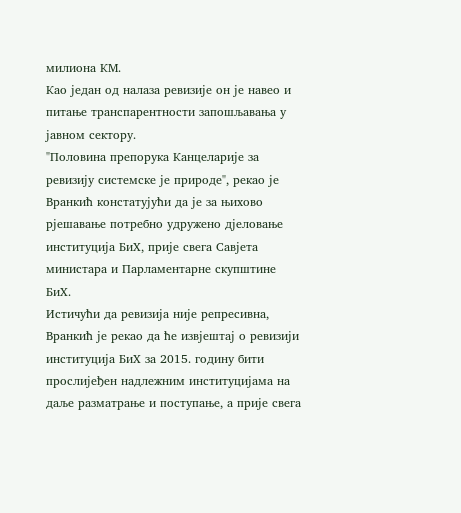милиона КМ.
Као један од налаза ревизије он је навео и питање транспарентности запошљавања у јавном сектору.
"Половина препорука Канцеларије за ревизију системске је природе", рекао је Вранкић констатујући да је за њихово рјешавање потребно удружено дјеловање институција БиХ, прије свега Савјета министара и Парламентарне скупштине БиХ.
Истичући да ревизија није репресивна, Вранкић је рекао да ће извјештај о ревизији институција БиХ за 2015. годину бити прослијеђен надлежним институцијама на даље разматрање и поступање, а прије свега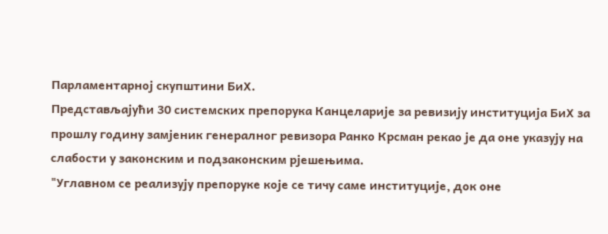Парламентарној скупштини БиХ.
Представљајући 30 системских препорука Канцеларије за ревизију институција БиХ за прошлу годину замјеник генералног ревизора Ранко Крсман рекао је да оне указују на слабости у законским и подзаконским рјешењима.
"Углавном се реализују препоруке које се тичу саме институције, док оне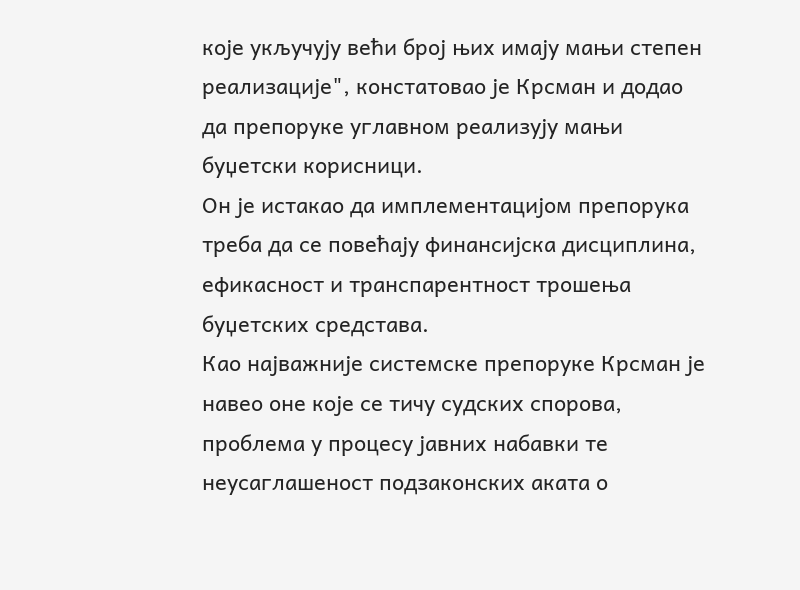које укључују већи број њих имају мањи степен реализације", констатовао је Крсман и додао да препоруке углавном реализују мањи буџетски корисници.
Он је истакао да имплементацијом препорука треба да се повећају финансијска дисциплина, ефикасност и транспарентност трошења буџетских средстава.
Као најважније системске препоруке Крсман је навео оне које се тичу судских спорова, проблема у процесу јавних набавки те неусаглашеност подзаконских аката о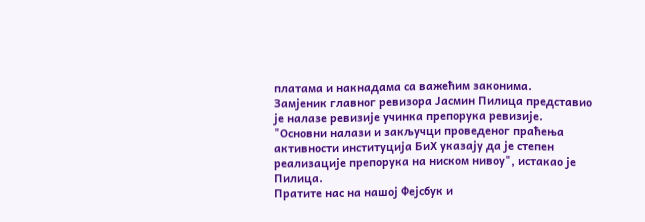платама и накнадама са важећим законима.
Замјеник главног ревизора Јасмин Пилица представио је налазе ревизије учинка препорука ревизије.
"Основни налази и закључци проведеног праћења активности институција БиХ указају да је степен реализације препорука на ниском нивоу", истакао је Пилица.
Пратите нас на нашој Фејсбук и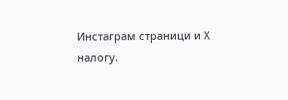Инстаграм страници и X налогу.